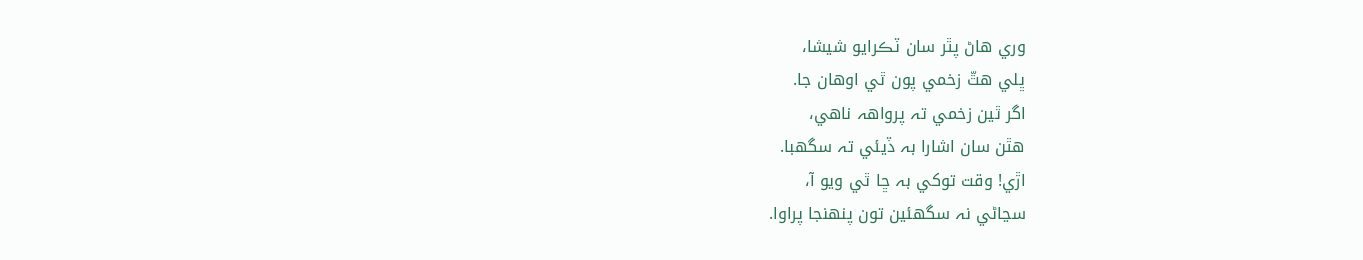وري هاڻ پٿر سان ٽڪرايو شيشا،
ڀلي هٿّ زخمي پون ٿي اوهان جا.
اگر ٿين زخمي تہ پرواھہ ناهي،
هٿن سان اشارا بہ ڏيئي تہ سگهبا.
اڙي! وقت توکي بہ ڇا ٿي ويو آ،
سڃاڻي نہ سگهئين تون پنھنجا پراوا.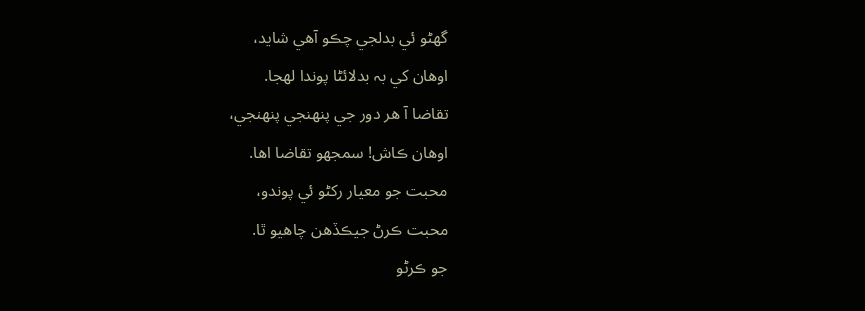گهڻو ئي بدلجي چڪو آهي شايد،
اوهان کي بہ بدلائڻا پوندا لھجا.
تقاضا آ هر دور جي پنھنجي پنھنجي،
اوهان ڪاش! سمجهو تقاضا اها.
محبت جو معيار رکڻو ئي پوندو،
محبت ڪرڻ جيڪڏهن چاهيو ٿا.
جو ڪرڻو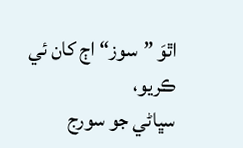اٿوَ ”سوز“ اڄ کان ئي ڪريو،
سڀاڻي جو سورج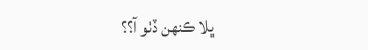ڀلا ڪنھن ڏٺو آ؟؟